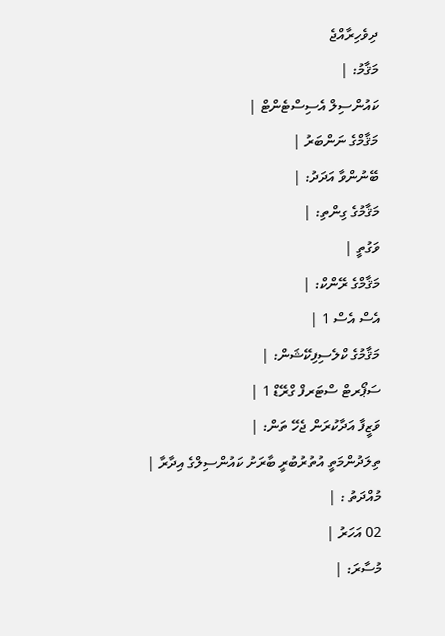ދިވެހިރާއްޖެ
މަޤާމު: |
ކައުންސިލް އެސިސްޓެންޓް |
މަޤާމްގެ ނަންބަރު |
ބޭނުންވާ އަދަދު: |
މަޤާމުގެ ގިންތި: |
ވަގުތީ |
މަޤާމްގެ ރޭންކް: |
އެސް އެސް 1 |
މަޤާމުގެ ކްލެސިފިކޭޝަން: |
ސަޕޯރޓް ސްޓަރފް ގްރޭޑް 1 |
ވަޒީފާ އަދާކުރަން ޖެހޭ ތަން: |
ތިލަދުންމަތީ އުތުރުބުރީ ބާރަށު ކައުންސިލްގެ އިދާރާ |
މުއްދަތު : |
02 އަހަރު |
މުސާރަ: |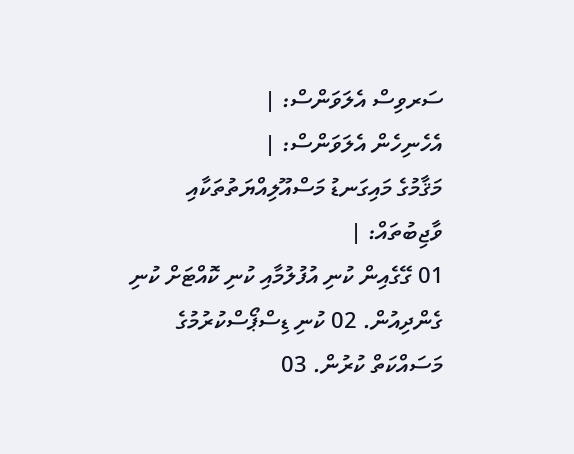ސަރވިސް އެލަވަންސް: |
އެހެނިހެން އެލަވަންސް: |
މަޤާމުގެ މައިގަނޑު މަސްއޫލިއްޔަތުތަކާއި ވާޖިބުތައް: |
01 ގޭގެއިން ކުނި އުފުލުމާއި ކުނި ކޮއްޓަށް ކުނި ގެންދިއުން. 02 ކުނި ޑިސްޕޯސްކުރުމުގެ މަސައްކަތް ކުރުން. 03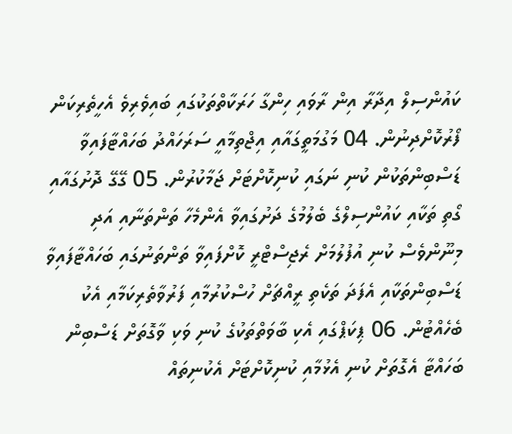ކައުންސިލް އިދާރާ އިން ރާވައި ހިންގާ ހަރަކާތްތަކުގައި ބައިވެރިވެ އެހީތެރިކަން ފޯރުކޮށްދިނުން. 04 މަގުމަތީގައާއި އިޖްތިމާއީ ސަރަހައްދު ބަހައްޓާފައިވާ ޑަސްބިންތަކުން ކުނި ނަގައި ކުނިކޮށްޓަށް ޖަމާކުރުން. 05 ގޭގޭ ދޮށުގައާއި ގޯތި ތަކާއި ކައުންސިލްގެ ބެލުމުގެ ދަށުގައިވާ އެންމެހާ ތަންތަނާއި އަދި މިނޫންވެސް ކުނި އުފުލުމަށް ރެޖިސްޓްރީ ކޮށްފައިވާ ތަންތަނުގައި ބަހައްޓާފައިވާ ޑަސްބިންތަކާއި އެފަދަ ތަކެތި ރީއްޗަށް ހުސްކުރުމާއި ފަރުވާތެރިކަމާއި އެކު ބެހެއްޓުން. 06 ޕިކަޕްގައި އެކި ބާވަތްތަކުގެ ކުނި ވަކި ވާގޮތަށް ޑަސްބިން ބަހައްޓާ އެގޮތަށް ކުނި އެޅުމާއި ކުނިކޮށްޓަށް އެކުނިތައް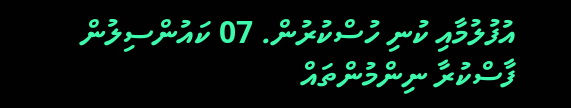އުފުލުމާއި ކުނި ހުސްކުރުން. 07 ކައުންސިލުން ފާސްކުރާ ނިންމުންތައް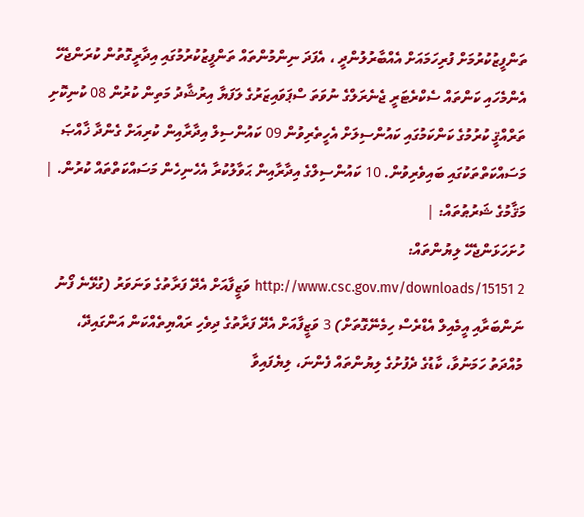ތަންފީޒުކުރުމަށް ފުރިހަމައަށް އެއްބާރުލުންދީ ، އެފަދަ ނިންމުންތައް ތަންފީޒުކުރުމުގައި އިދާރީގޮތުން ކުރަންޖެހޭ އެންމެހައި ކަންތައް ސެކްރެޓަރީ ޖެނެރަލްގެ ނުވަތަ ސްޕަވައިޒަރުގެ ލަފަޔާ އިރުޝާދު މަތިން ކުރުން 08 ކުނިކޮށި ތަރްއްޤީ ކުރުމުގެ ކަންކަމުގައި ކައުންސިލަށް އެހީތެރިވުން 09 ކައުންސިލް އިދާރާއިން ކުރިއަށް ގެންދާ ޚާއްޞަ މަސައްކަތްތަކުގައި ބައިވެރިވުން. 10 ކައުންސިލްގެ އިދާރާއިން ޙަވާލުކުރާ އެހެނިހެން މަސައްކަތްތައް ކުރުން. |
މަޤާމުގެ ޝަރުޠުތައް: |
ހުށަހަޅަންޖެހޭ ލިޔުންތައް:
http://www.csc.gov.mv/downloads/15151 2 ވަޒީފާއަށް އެދޭ ފަރާތުގެ ވަނަވަރު (ގުޅޭނެ ފޯނު ނަންބަރާއި އީމެއިލް އެޑްރެސް ހިމެނޭގޮތަށް) 3 ވަޒީފާއަށް އެދޭ ފަރާތުގެ ދިވެހި ރައްޔިތެއްކަން އަންގައިދޭ، މުއްދަތު ހަމަނުވާ، ކާޑުގެ ދެފުށުގެ ލިޔުންތައް ފެންނަ، ލިޔެފައިވާ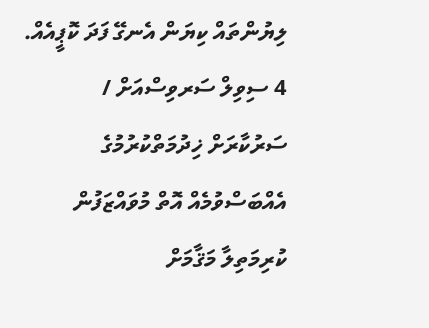ލިޔުންތައް ކިޔަން އެނގޭ ފަދަ ކޮޕީއެއް. 4 ސިވިލް ސަރވިސްއަށް / ސަރުކާރަށް ޚިދުމަތްކުރުމުގެ އެއްބަސްވުމެއް އޮތް މުވައްޒަފުން ކުރިމަތިލާ މަޤާމަށް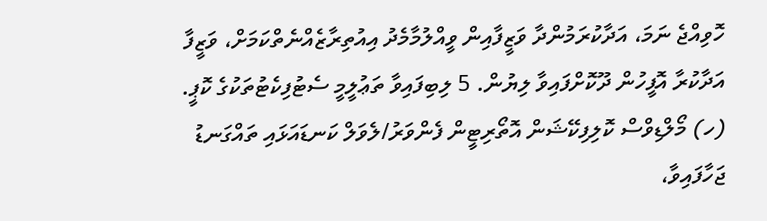ހޮވިއްޖެ ނަމަ، އަދާކުރަމުންދާ ވަޒީފާއިން ވީއްލުމާމެދު އިއުތިރާޒެއްނެތްކަމަށް، ވަޒީފާ އަދާކުރާ އޮފީހުން ދޫކޮށްފައިވާ ލިޔުން. 5 ލިބިފައިވާ ތަޢުލީމީ ސެޓުފިކެޓުތަކުގެ ކޮޕީ. (ހ) މޯލްޑިވްސް ކޮލިފިކޭޝަން އޮތޯރިޓީން ފެންވަރު/ލެވަލް ކަނޑައަޅައި ތައްގަނޑު ޖަހާފައިވާ،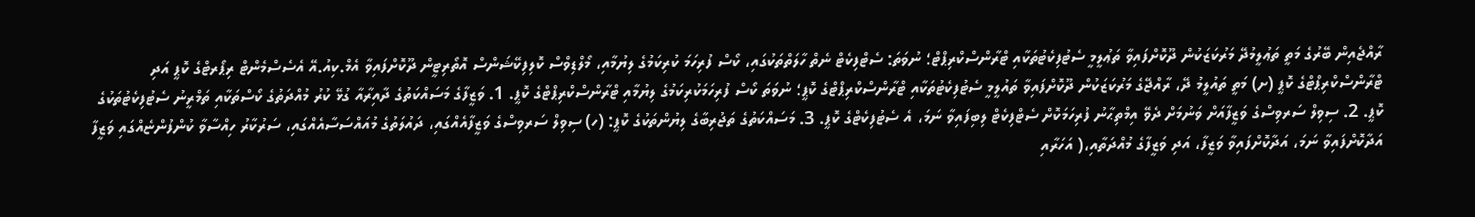ރާއްޖެއިން ބޭރުގެ މަތީ ތަޢުލީމުދޭ މަރުކަޒަކުން ދޫކޮށްފައިވާ ތަޢުލީމީ ސެޓުފިކެޓުތަކާއި ޓްރާންސްކްރިޕްޓް؛ ނުވަތަ: ސެޓްފިކެޓް ނެތް ހާލަތްތަކުގައި، ކޯސް ފުރިހަމަ ކުރިކަމުގެ ލިޔުމާއި، މޯލްޑިވްސް ކޮލިފިކޭޝަންސް އޮތޯރިޓީން ދޫކޮށްފައިވާ އެމް.ކިއު.އޭ އެސެސްމެންޓް ރިޕޯރޓްގެ ކޮޕީ އަދި ޓްރާންސްކްރިޕްޓްގެ ކޮޕީ (ށ) މަތީ ތައުލީމު ދޭ، ރާއްޖޭގެ މަރުކަޒަކުން ދޫކޮށްފައިވާ ތައުލީމީ ސެޓުފިކެޓުތަކާއި ޓްރާންސްކްރިޕްޓްގެ ކޮޕީ؛ ނުވަތަ ކޯސް ފުރިހަމަކުރިކަމުގެ ލިޔުމާއި ޓްރާންސްކްރިޕްޓްގެ ކޮޕީ. 1. ވަޒީފާގެ މަސައްކަތުގެ ދާއިރާއާ ގުޅޭ ކުރު މުއްދަތުގެ ކޯސްތަކާއި ތަމްރީނު ސެޓުފިކެޓުތަކުގެ ކޮޕީ. 2. ސިވިލް ސަރވިސްގެ ވަޒީފާއަށް ވަނުމަށް ދެވޭ އިމްތިޙާނު ފުރިހަމަކޮށް ސެޓްފިކެޓް ލިބިފައިވާ ނަމަ، އެ ސެޓުފިކެޓްގެ ކޮޕީ. 3. މަސައްކަތުގެ ތަޖުރިބާގެ ލިޔުންތަކުގެ ކޮޕީ: (ހ) ސިވިލް ސަރވިސްގެ ވަޒީފާއެއްގައި، ދައުލަތުގެ މުއައްސަސާއެއްގައި، ސަރުކާރު ހިއްސާވާ ކުންފުންޏެއްގައި ވަޒީފާ އަދާކޮށްފައިވާ ނަމަ، އަދާކޮށްފައިވާ ވަޒީފާ، އަދި ވަޒީފާގެ މުއްދަތާއި،( އަހަރާއި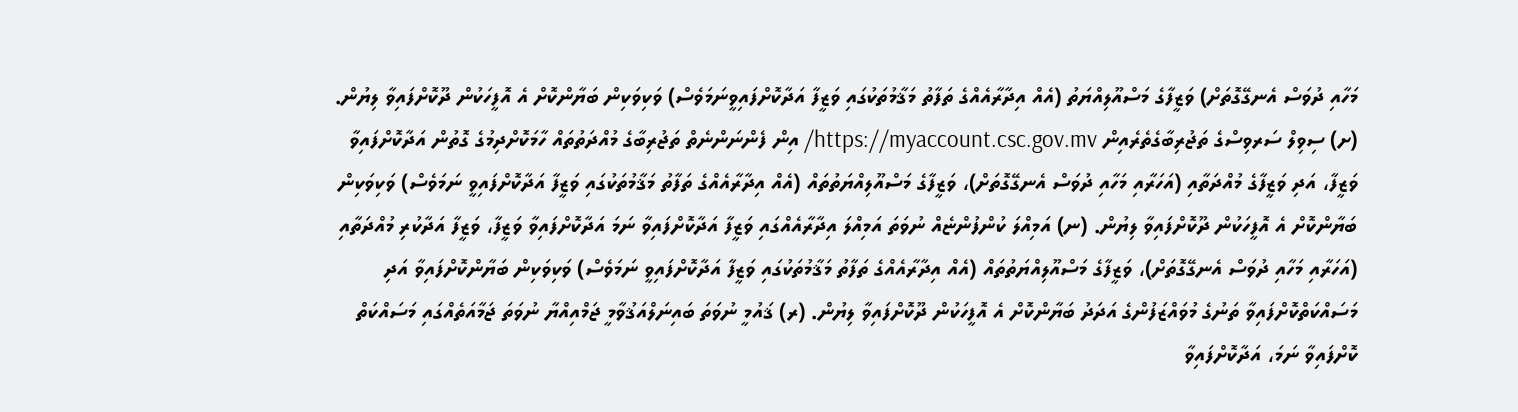މަހާއި ދުވަސް އެނގޭގޮތަށް) ވަޒީފާގެ މަސްއޫލިއްޔަތު (އެއް އިދާރާއެއްގެ ތަފާތު މަޤާމުތަކުގައި ވަޒީފާ އަދާކޮށްފައިވީނަމަވެސް) ވަކިވަކިން ބަޔާންކޮށް އެ އޮފީހަކުން ދޫކޮށްފައިވާ ލިޔުން. (ށ) ސިވިލް ސަރވިސްގެ ތަޖުރިބާގެތެރެއިން https://myaccount.csc.gov.mv/ އިން ފެންނަންނެތް ތަޖުރިބާގެ މުއްދަތުތައް ހާމަކޮށްދިމުގެ ގޮތުން އަދާކޮށްފައިވާ ވަޒީފާ، އަދި ވަޒީފާގެ މުއްދަތާއި (އަހަރާއި މަހާއި ދުވަސް އެނގޭގޮތަށް)، ވަޒީފާގެ މަސްއޫލިއްޔަތުތައް (އެއް އިދާރާއެއްގެ ތަފާތު މަޤާމުތަކުގައި ވަޒީފާ އަދާކޮށްފައިވީ ނަމަވެސް) ވަކިވަކިން ބަޔާންކޮށް އެ އޮފީހަކުން ދޫކޮށްފައިވާ ލިޔުން. (ނ) އަމިއްލަ ކުންފުންޏެއް ނުވަތަ އަމިއްލަ އިދާރާއެއްގައި ވަޒީފާ އަދާކޮށްފައިވާ ނަމަ އަދާކޮށްފައިވާ ވަޒީފާ، ވަޒީފާ އަދާކުރި މުއްދަތާއި (އަހަރާއި މަހާއި ދުވަސް އެނގޭގޮތަށް)، ވަޒީފާގެ މަސްއޫލިއްޔަތުތައް (އެއް އިދާރާއެއްގެ ތަފާތު މަޤާމުތަކުގައި ވަޒީފާ އަދާކޮށްފައިވީ ނަމަވެސް) ވަކިވަކިން ބަޔާންކޮށްފައިވާ އަދި މަސައްކަތްކޮށްފައިވާ ތަނުގެ މުވައްޒަފުންގެ އަދަދު ބަޔާންކޮށް އެ އޮފީހަކުން ދޫކޮށްފައިވާ ލިޔުން. (ރ) ޤައުމީ ނުވަތަ ބައިނަލްއަޤުވާމީ ޖަމްއިއްޔާ ނުވަތަ ޖަމާއަތެއްގައި މަސައްކަތް ކޮށްފައިވާ ނަމަ، އަދާކޮށްފައިވާ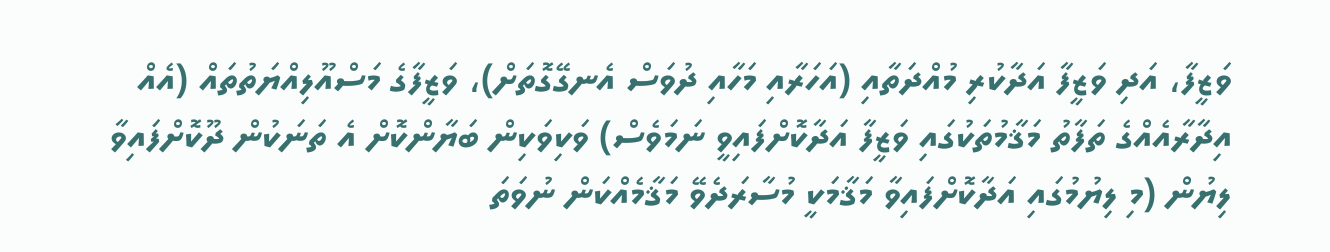ވަޒީފާ، އަދި ވަޒީފާ އަދާކުރި މުއްދަތާއި (އަހަރާއި މަހާއި ދުވަސް އެނގޭގޮތަށް)، ވަޒީފާގެ މަސްއޫލިއްޔަތުތައް (އެއް އިދާރާއެއްގެ ތަފާތު މަޤާމުތަކުގައި ވަޒީފާ އަދާކޮށްފައިވީ ނަމަވެސް) ވަކިވަކިން ބަޔާންކޮށް އެ ތަނަކުން ދޫކޮށްފައިވާ ލިޔުން (މި ލިޔުމުގައި އަދާކޮށްފައިވާ މަޤާމަކީ މުސާރަދެވޭ މަޤާމެއްކަން ނުވަތަ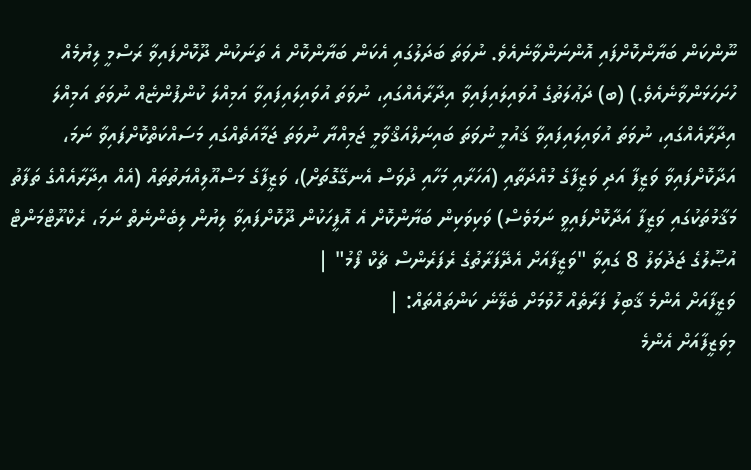ނޫންކަން ބަޔާންކޮށްފައި އޮންނަންވާނެއެވެ. ނުވަތަ ބަދަލުގައި އެކަން ބަޔާންކޮށް އެ ތަނަކުން ދޫކޮށްފައިވާ ރަސްމީ ލިޔުމެއް ހުށަހަޅަންވާނެއެވެ.) (ބ) ދަޢުލަތުގެ އުވައިލައިފައިވާ އިދާރާއެއްގައި، ނުވަތަ އުވައިލައިފައިވާ އަމިއްލަ ކުންފުންޏެއް ނުވަތަ އަމިއްލަ އިދާރާއެއްގައި، ނުވަތަ އުވައިލައިފައިވާ ޤައުމީ ނުވަތަ ބައިނަލްއަޤްވާމީ ޖަމިއްޔާ ނުވަތަ ޖަމާއަތެއްގައި މަސައްކަތްކޮށްފައިވާ ނަމަ، އަދާކޮށްފައިވާ ވަޒީފާ އަދި ވަޒީފާގެ މުއްދަތާއި (އަހަރާއި މަހާއި ދުވަސް އެނގޭގޮތަށް)، ވަޒީފާގެ މަސްއޫލިއްޔަތުތައް (އެއް އިދާރާއެއްގެ ތަފާތު މަޤާމުތަކުގައި ވަޒީފާ އަދާކޮށްފައިވީ ނަމަވެސް) ވަކިވަކިން ބަޔާންކޮށް އެ އޮފީހަކުން ދޫކޮށްފައިވާ ލިޔުން ލިބެންނެތް ނަމަ، ރެކްރޫޓްމަންޓް އުޞޫލުގެ ޖަދުވަލު 8 ގައިވާ "ވަޒީފާއަށް އެދޭފަރާތުގެ ރެފަރެންސް ޗެކް ފޯމު" |
ވަޒީފާއަށް އެންމެ ޤާބިލު ފަރާތެއް ހޮވުމަށް ބެލޭނެ ކަންތައްތައް: |
މިވަޒީފާއަށް އެންމެ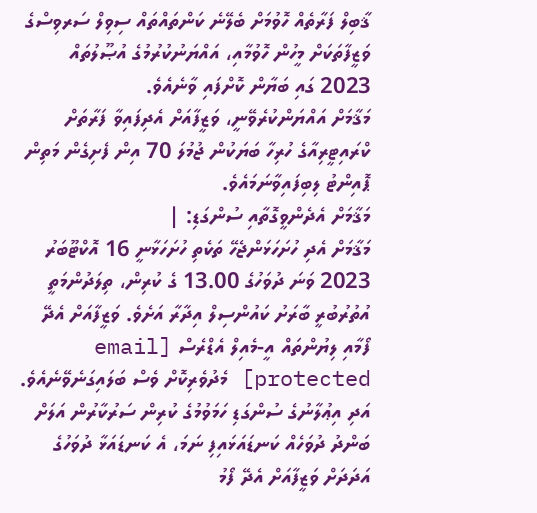ޤާބިލް ފަރާތެއް ހޮވުމަށް ބެލޭނެ ކަންތައްތައް ސިވިލް ސަރވިސްގެ ވަޒީފާތަކަށް މީހުން ހޮވުމާއި، އައްޔަނުކުރުމުގެ އުޞޫލުތައް 2023 ގައި ބަޔާން ކޮށްފައި ވާނެއެވެ.
މަޤާމަށް އައްޔަންކުރެވޭނީ، ވަޒީފާއަށް އެދިފައިވާ ފަރާތަށް ކްރައިޓީރިއާގެ ހުރިހާ ބަޔަކުން ޖުމުލަ 70 އިން ފެށިގެން މަތިން ޕޮއިންޓު ލިބިފައިވާނަމައެވެ.
މަޤާމަށް އެދެންވީގޮތާއި ސުންގަޑި: |
މަޤާމަށް އެދި ހުށަހަޅަންޖެހޭ ތަކެތި ހުށަހަޅާނީ 16 އޮކްޓޫބަރު 2023 ވަނަ ދުވަހުގެ 13.00 ގެ ކުރިން، ތިލަދުންމަތީ އުތުރުބުރީ ބާރަށު ކައުންސިލް އިދާރާ އަށެވެ. ވަޒީފާއަށް އެދޭ ފޯމާއި ލިޔުންތައް އީ-މެއިލް އެޑްރެސް [email protected] މެދުވެރިކޮށް ވެސް ބަލައިގަނެވޭނެއެވެ. އަދި އިޢުލާނުގެ ސުންގަޑި ހަމަވުމުގެ ކުރިން ސަރުކާރުން އަލަށް ބަންދު ދުވަހެއް ކަނޑައަޅައިފި ނަމަ، އެ ކަނޑައަޅާ ދުވަހުގެ އަދަދަށް ވަޒީފާއަށް އެދޭ ފޯމު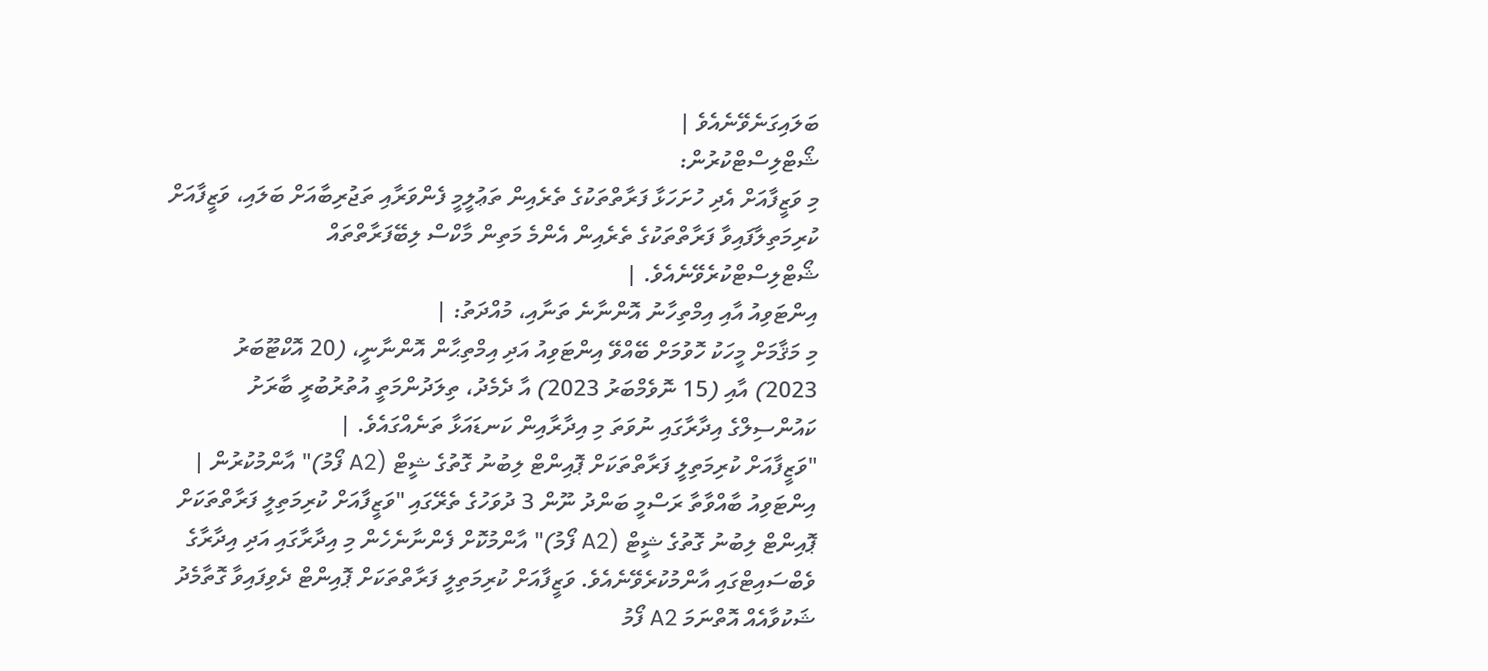ބަލައިގަނެވޭނެއެވެ |
ޝޯޓްލިސްޓްކުރުން:
މި ވަޒީފާއަށް އެދި ހުށަހަޅާ ފަރާތްތަކުގެ ތެރެއިން ތަޢުލީމީ ފެންވަރާއި ތަޖުރިބާއަށް ބަލައި، ވަޒީފާއަށް ކުރިމަތިލާފައިވާ ފަރާތްތަކުގެ ތެރެއިން އެންމެ މަތިން މާކްސް ލިބޭފަރާތްތައް ޝޯޓްލިސްޓްކުރެވޭނެއެވެ. |
އިންޓަވިއު އާއި އިމްތިހާނު އޮންނާނެ ތަނާއި، މުއްދަތު: |
މި މަޤާމަށް މީހަކު ހޮވުމަށް ބޭއްވޭ އިންޓަވިއު އަދި އިމްތިޙާން އޮންނާނީ، (20 އޮކްޓޫބަރު 2023) އާއި (15 ނޮވެމްބަރު 2023) އާ ދެމެދު، ތިލަދުންމަތީ އުތުރުބުރީ ބާރަށު ކައުންސިލްގެ އިދާރާގައި ނުވަތަ މި އިދާރާއިން ކަނޑައަޅާ ތަނެއްގައެވެ. |
"ވަޒީފާއަށް ކުރިމަތިލީ ފަރާތްތަކަށް ޕޮއިންޓް ލިބުނު ގޮތުގެ ޝީޓް (A2 ފޯމު)" އާންމުކުރުން |
އިންޓަވިއު ބާއްވާތާ ރަސްމީ ބަންދު ނޫން 3 ދުވަހުގެ ތެރޭގައި "ވަޒީފާއަށް ކުރިމަތިލީ ފަރާތްތަކަށް ޕޮއިންޓް ލިބުނު ގޮތުގެ ޝީޓް (A2 ފޯމު)" އާންމުކޮށް ފެންނާނެހެން މި އިދާރާގައި އަދި އިދާރާގެ ވެބްސައިޓްގައި އާންމުކުރެވޭނެއެވެ. ވަޒީފާއަށް ކުރިމަތިލީ ފަރާތްތަކަށް ޕޮއިންޓް ދެވިފައިވާ ގޮތާމެދު ޝަކުވާއެއް އޮތްނަމަ A2 ފޯމު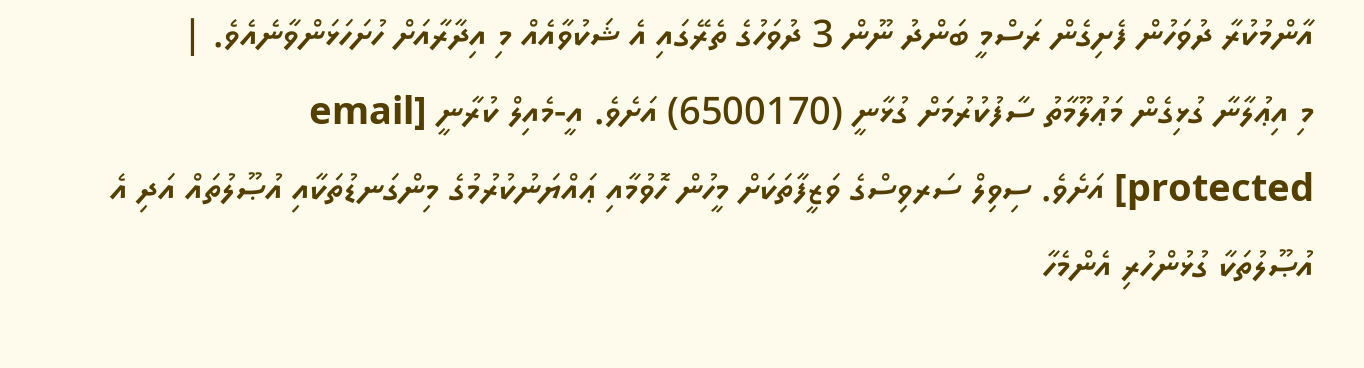އާންމުކުރާ ދުވަހުން ފެށިގެން ރަސްމީ ބަންދު ނޫން 3 ދުވަހުގެ ތެރޭގައި އެ ޝަކުވާއެއް މި އިދާރާއަށް ހުށަހަޅަންވާނެއެވެ. |
މި އިޢުލާނާ ގުޅިގެން މަޢުލޫމާތު ސާފުކުރުމަށް ގުޅާނީ (6500170) އަށެވެ. އީ-މެއިލް ކުރާނީ [email protected] އަށެވެ. ސިވިލް ސަރވިސްގެ ވަޒީފާތަކަށް މީހުން ހޮވުމާއި ޢައްޔަނުކުރުމުގެ މިންގަނޑުތަކާއި އުޞޫލުތައް އަދި އެ އުޞޫލުތަކާ ގުޅުންހުރި އެންމެހާ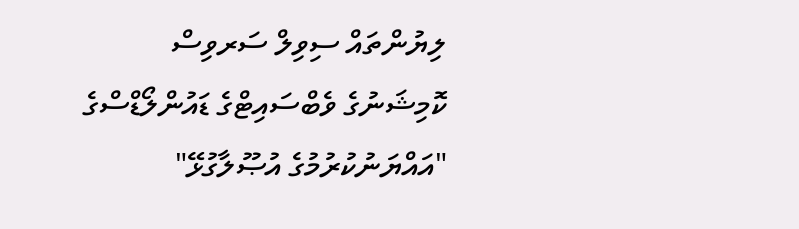ލިޔުންތައް ސިވިލް ސަރވިސް ކޮމިޝަނުގެ ވެބްސައިޓްގެ ޑައުންލޯޑްސްގެ "އައްޔަނުކުރުމުގެ އުޞޫލާގުޅޭ"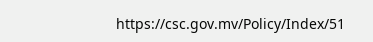https://csc.gov.mv/Policy/Index/51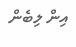އިން ލިބެން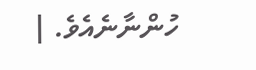ހުންނާނެއެވެ. |